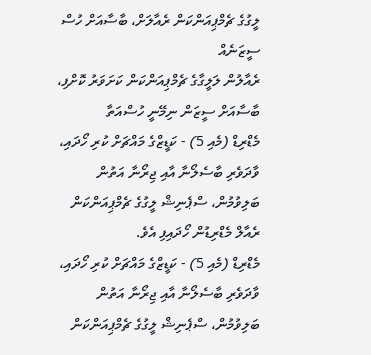ލީގުގެ ޗެމްޕިއަންކަން ރެއާލަށް، ބާސާއަށް ހުސް ސީޒަނެއް
ރެއާލުން ލަލީގާގެ ޗެމްޕިއަންކަން ކަށަވަރު ކޮށްފި، ބާސާއަށް ސީޒަން ނިމޭނީ ހުސްއަތާ
މެޑްރިޑް (މެއި 5) - ކަޑީޒްގެ މައްޗަށް ކުރި ހޯދައި، ވާދަވެރި ބާސެލޯނާ އާއި ޖިރޯނާ އަތުން ބަލިވުމުން، ސްޕެނިޝް ލީގުގެ ޗެމްޕިއަންކަން ރެއާލް މެޑްރިޑުން ހޯދައިފި އެވެ.
މެޑްރިޑް (މެއި 5) - ކަޑީޒްގެ މައްޗަށް ކުރި ހޯދައި، ވާދަވެރި ބާސެލޯނާ އާއި ޖިރޯނާ އަތުން ބަލިވުމުން، ސްޕެނިޝް ލީގުގެ ޗެމްޕިއަންކަން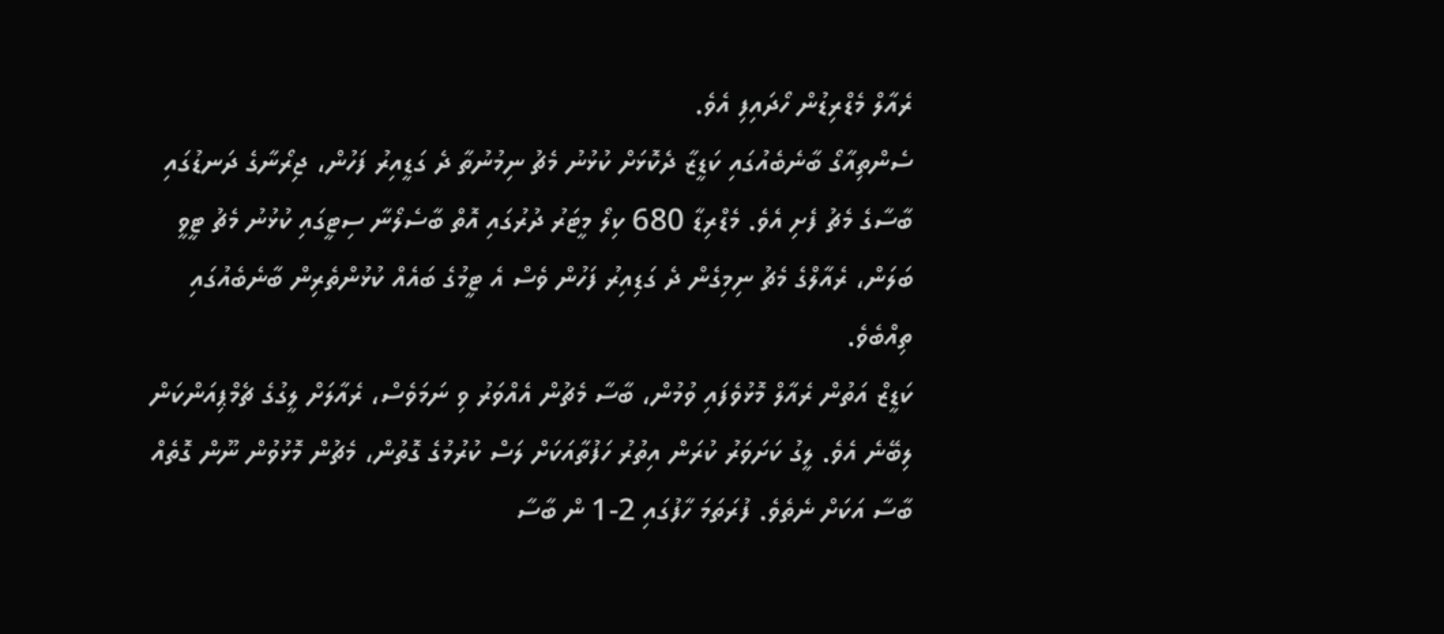ރެއާލް މެޑްރިޑުން ހޯދައިފި އެވެ.
ސެންތިއާގޯ ބާނެބެއުގައި ކަޑީޒާ ދެކޮޅަށް ކުޅުނު މެޗު ނިމުނުތާ ދެ ގަޑީއިރު ފަހުން، ޖިރޯނާގެ ދަނޑުގައި ބާސާގެ މެޗު ފެށި އެވެ. މެޑްރިޑާ 680 ކިލޯ މީޓަރު ދުރުގައި އޮތް ބާސެލޯނާ ސިޓީގައި ކުޅުނު މެޗު ޓީވީ ބަލަން، ރެއާލްގެ މެޗު ނިމިގެން ދެ ގަޑިއިރު ފަހުން ވެސް އެ ޓީމުގެ ބައެއް ކުޅުންތެރިން ބާނެބެއުގައި ތިއްބެވެ.
ކަޑީޒް އަތުން ރެއާލް މޮޅުވެފައި ވުމުން، ބާސާ މެޗުން އެއްވަރު ވި ނަމަވެސް، ރެއާލަށް ލީގުގެ ޗެމްޕިއަންކަން ލިބޭނެ އެވެ. ލީގު ކަށަވަރު ކުރަން އިތުރު ހަފުތާއަކަށް ލަސް ކުރުމުގެ ގޮތުން، މެޗުން މޮޅުވުން ނޫން ގޮތެއް ބާސާ އަކަށް ނެތެވެ. ފުރަތަމަ ހާފުގައި 2-1 ން ބާސާ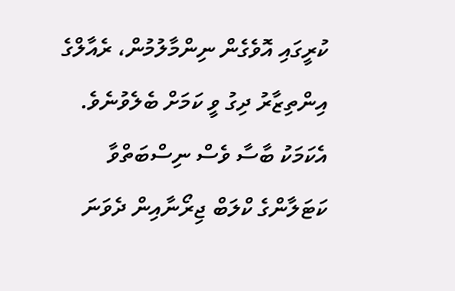ކުރީގައި އޮވެގެން ނިންމާލުމުން، ރެއާލްގެ އިންތިޒާރު ދިގު ވީ ކަމަށް ބެލެވުނެވެ.
އެކަމަކު ބާސާ ވެސް ނިސްބަތްވާ ކަޓަލާންގެ ކްލަބް ޖިރޯނާއިން ދެވަނަ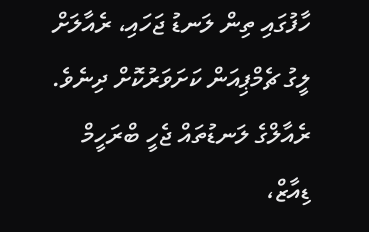ހާފުގައި ތިން ލަނޑު ޖަހައި، ރެއާލަށް ލީގު ޗެމްޕިއަން ކަށަވަރުކޮށް ދިނެވެ.
ރެއާލްގެ ލަނޑުތައް ޖެހީ ބްރަހީމް ޑިއާޒް،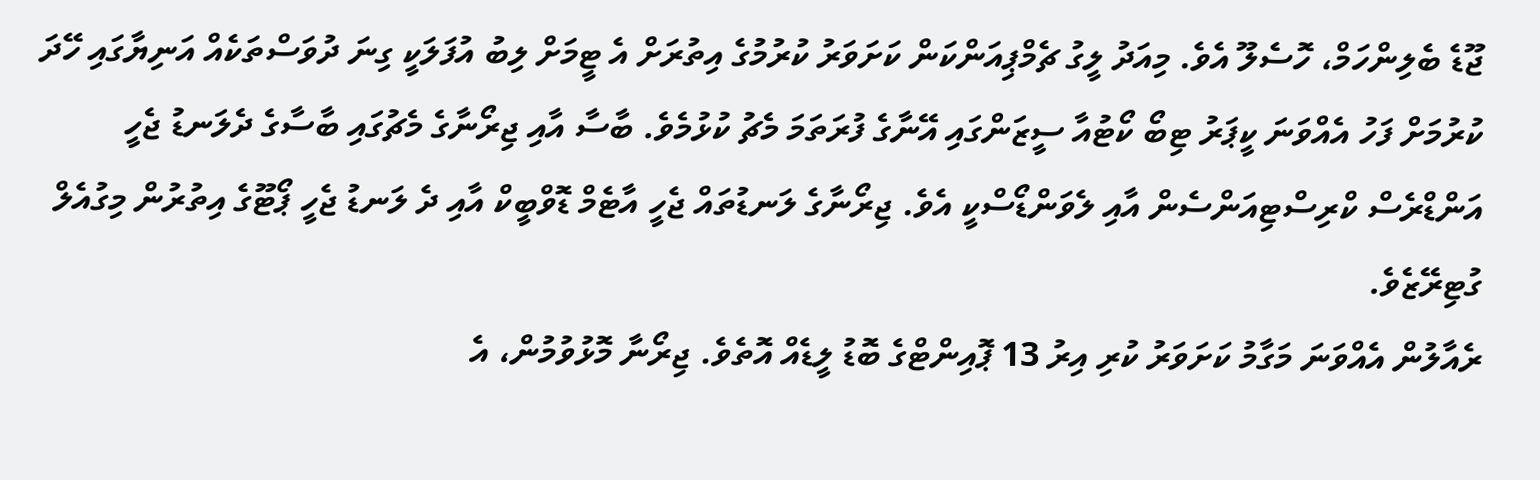ޖޫޑެ ބެލިންހަމް، ހޮސެލޫ އެވެ. މިއަދު ލީގު ޗެމްޕިއަންކަން ކަށަވަރު ކުރުމުގެ އިތުރަށް އެ ޓީމަށް ލިބު އުފަލަކީ ގިނަ ދުވަސްތަކެއް އަނިޔާގައި ހޭދަ ކުރުމަށް ފަހު އެއްވަނަ ކީޕަރު ޓިބޯ ކޯޓުއާ ސީޒަންގައި އޭނާގެ ފުރަތަމަ މެޗު ކުޅުމެވެ. ބާސާ އާއި ޖިރޯނާގެ މެޗުގައި ބާސާގެ ދެލަނޑު ޖެހީ އަންޑްރެސް ކްރިސްޓިއަންސެން އާއި ލެވަންޑޯސްކީ އެވެ. ޖިރޯނާގެ ލަނޑުތައް ޖެހީ އާޓެމް ޑޮވްބީކް އާއި ދެ ލަނޑު ޖެހީ ޕޯޓޫގެ އިތުރުން މިގުއެލް ގުޓިރޭޒެވެ.
ރެއާލުން އެއްވަނަ މަގާމު ކަށަވަރު ކުރި އިރު 13 ޕޮއިންޓްގެ ބޮޑު ލީޑެއް އޮތެވެ. ޖިރޯނާ މޮޅުވުމުން، އެ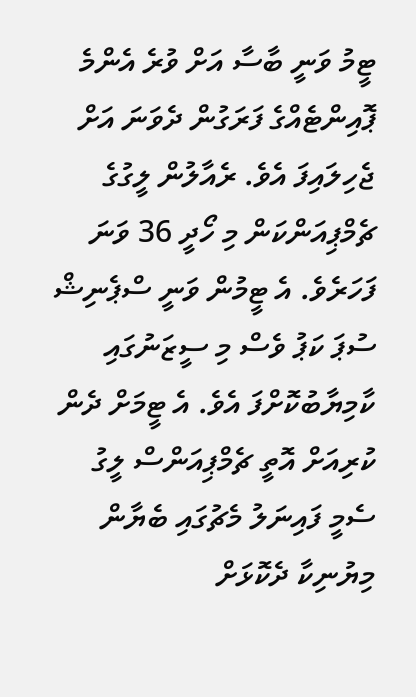ޓީމު ވަނީ ބާސާ އަށް ވުރެ އެންމެ ޕޮއިންޓެއްގެ ފަރަގުން ދެވަނަ އަށް ޖެހިލައިފަ އެވެ. ރެއާލުން ލީގުގެ ޗެމްޕިއަންކަން މި ހޯދީ 36 ވަނަ ފަހަރެވެ. އެ ޓީމުން ވަނީ ސްޕެނިޝް ސުޕަ ކަޕު ވެސް މި ސީޒަނުގައި ކާމިޔާބުކޮށްފަ އެވެ. އެ ޓީމަށް ދެން ކުރިއަށް އޮތީ ޗެމްޕިއަންސް ލީގު ސެމީ ފައިނަލު މެޗުގައި ބެޔާން މިޔުނިކާ ދެކޮޅަށް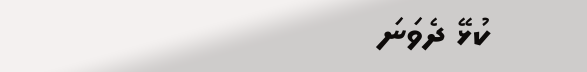ކުޅޭ ދެވަނަ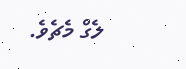ލެގް މެޗެވެ.